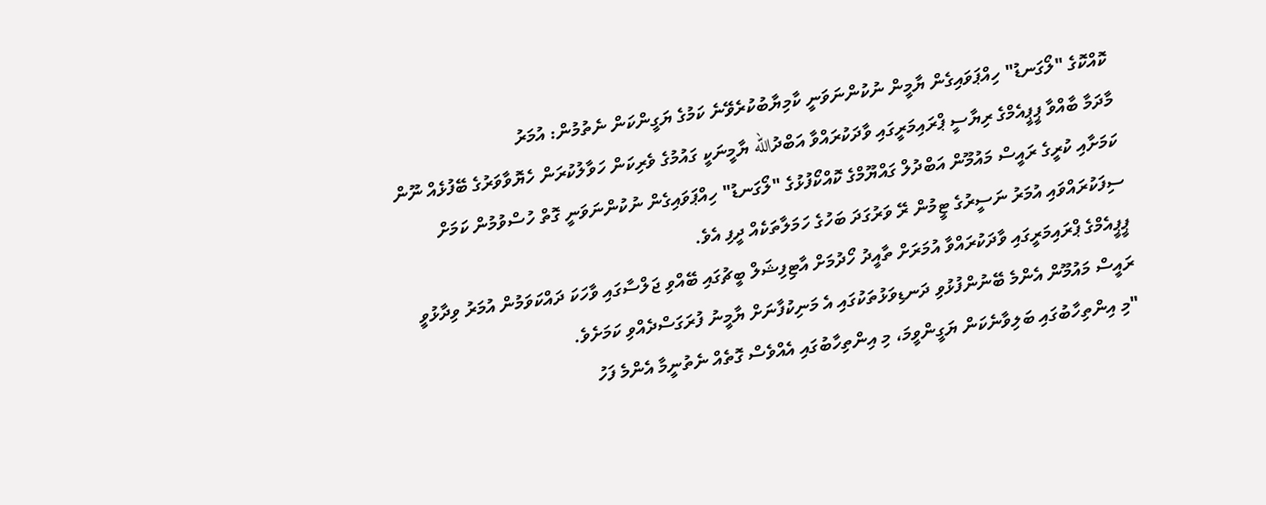ކޮއްކޮގެ "ލޯގަނޑު" ހިއްޕަވައިގެން ޔާމީން ނުކުންނަވަނީ ކާމިޔާބުކުރެވޭނެ ކަމުގެ ޔަގީންކަން ނެތުމުން: އުމަރު
މާދަމާ ބާއްވާ ޕީޕީއެމްގެ ރިޔާސީ ޕްރައިމަރީގައި ވާދަކުރައްވާ އަބްދުالله ޔާމީނަކީ ގައުމުގެ ވެރިކަން ހަވާލުކުރަން ހެޔޮވާވަރުގެ ބޭފުޅެއް ނޫން ކަމަށާއި ކުރީގެ ރައީސް މައުމޫން އަބްދުލް ގައްޔޫމްގެ ކޮއްކޯފުޅުގެ "ލޯގަނޑު" ހިއްޕަވައިގެން ނުކުންނަވަނީ ގޮތް ހުސްވުމުން ކަމަށް ސިފަކުރައްވައި އުމަރު ނަސީރުގެ ޓީމުން ރޭ ވަރުގަދަ ބަހުގެ ހަމަލާތަކެއް ދީފި އެވެ.
ޕީޕީއެމްގެ ޕްރައިމަރީގައި ވާދަކުރައްވާ އުމަރަށް ތާއީދު ހޯދުމަށް އާޓިފިޝަލް ބީޗުގައި ބޭއްވި ޖަލްސާގައި ވާހަކަ ދައްކަވަމުން އުމަރު ވިދާޅުވީ ރައީސް މައުމޫން އެންމެ ބޭނުންފުޅުވި ދަނޑިވަޅުތަކުގައި އެ މަނިކުފާނަށް ޔާމީނު ފުރަގަސްދެއްވި ކަމަށެވެ.
"މި އިންތިހާބުގައި ބަލިވާނެކަން ޔަގީންވީމަ، މި އިންތިހާބުގައި އެއްވެސް ގޮތެއް ނެތުނީމާ އެންމެ ފަހު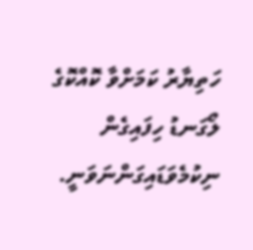ހަތިޔާރު ކަމަށްވާ ކޮއްކޮގެ ލޯގަނޑު ހިފައިގެން ނިކުމެވަޑައިގަންނަވަނީ.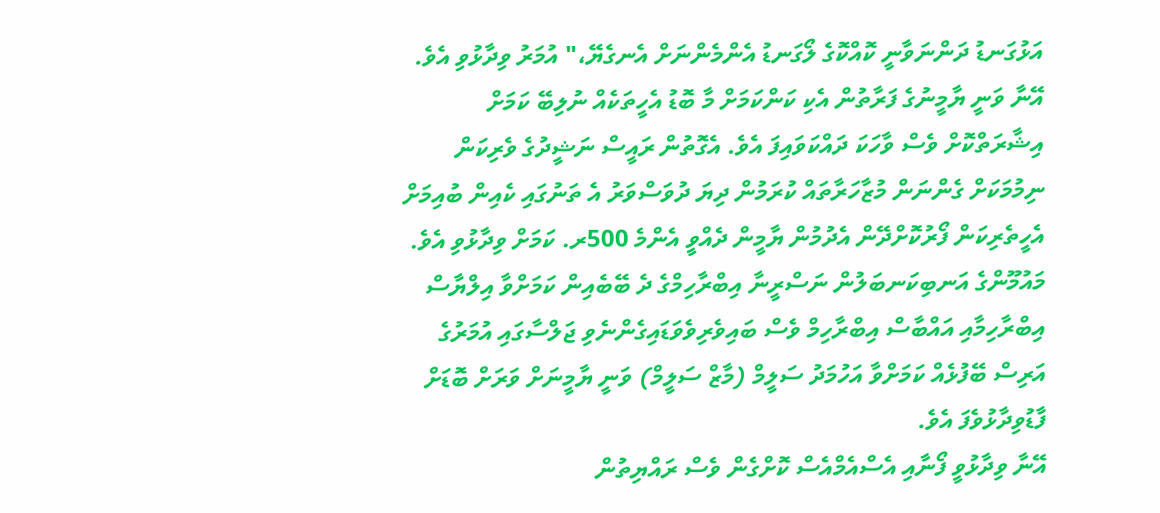އަޅުގަނޑު ދަންނަވާނީ ކޮއްކޮގެ ލޯގަނޑު އެންމެންނަށް އެނގެޔޭ،" އުމަރު ވިދާޅުވި އެވެ.
އޭނާ ވަނީ ޔާމީނުގެ ފަރާތުން އެކި ކަންކަމަށް މާ ބޮޑު އެހީތަކެއް ނުލިބޭ ކަމަށް އިޝާރަތްކޮށް ވެސް ވާހަކަ ދައްކަވައިފަ އެވެ. އެގޮތުން ރައީސް ނަޝީދުގެ ވެރިކަން ނިމުމަކަށް ގެންނަން މުޒާހަރާތައް ކުރަމުން ދިޔަ ދުވަސްވަރު އެ ތަނުގައި ކެއިން ބުއިމަށް އެހީތެރިކަން ފޯރުކޮށްދޭން އެދުމުން ޔާމީން ދެއްވީ އެންމެ 500ރ. ކަމަށް ވިދާޅުވި އެވެ.
މައުމޫންގެ އަނބިކަނބަލުން ނަސްރީނާ އިބްރާހިމްގެ ދެ ބޭބެއިން ކަމަށްވާ އިލްޔާސް އިބްރާހިމާއި އައްބާސް އިބްރާހިމް ވެސް ބައިވެރިވެވަޑައިގެންނެވި ޖަލްސާގައި އުމަރުގެ އަރިސް ބޭފުޅެއް ކަމަށްވާ އަހުމަދު ސަލީމް (މާޒް ސަލީމް) ވަނީ ޔާމީނަށް ވަރަށް ބޮޑަށް ފާޑުވިދާޅުވެފަ އެވެ.
އޭނާ ވިދާޅުވީ ފޯނާއި އެސްއެމްއެސް ކޮށްގެން ވެސް ރައްޔިތުން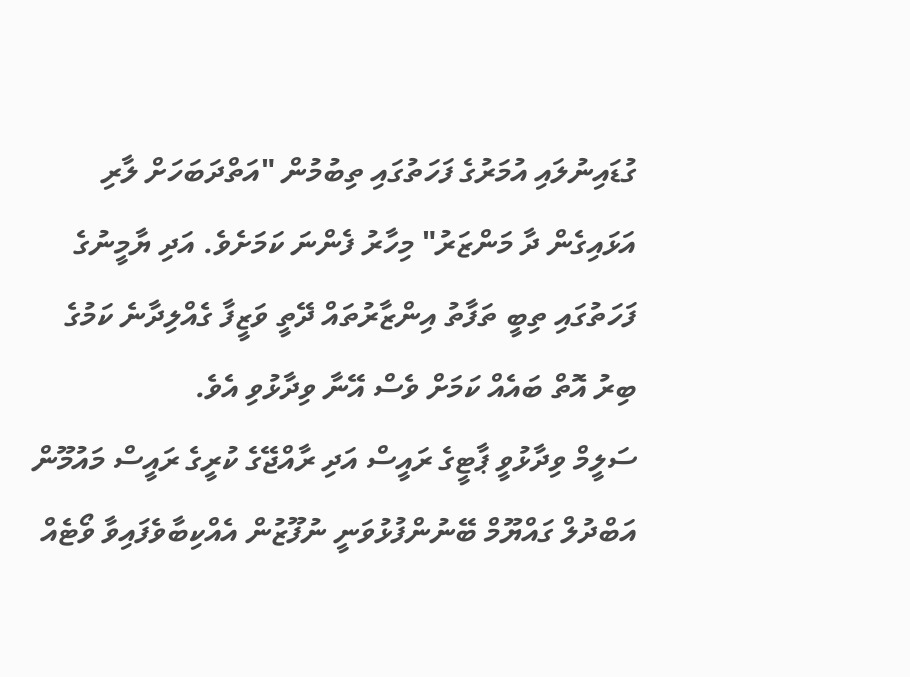ގުޑައިނުލައި އުމަރުގެ ފަހަތުގައި ތިބުމުން "އަތްދަބަހަށް ލާރި އަޅައިގެން ދާ މަންޒަރު" މިހާރު ފެންނަ ކަމަށެވެ. އަދި ޔާމީނުގެ ފަހަތުގައި ތިބީ ތަފާތު އިންޒާރުތައް ދޭތީ ވަޒީފާ ގެއްލިދާނެ ކަމުގެ ބިރު އޮތް ބައެއް ކަމަށް ވެސް އޭނާ ވިދާޅުވި އެވެ.
ސަލީމް ވިދާޅުވީ ޕާޓީގެ ރައީސް އަދި ރާއްޖޭގެ ކުރީގެ ރައީސް މައުމޫން އަބްދުލް ގައްޔޫމް ބޭނުންފުޅުވަނީ ނުފޫޒުން އެއްކިބާވެފައިވާ ވޯޓެއް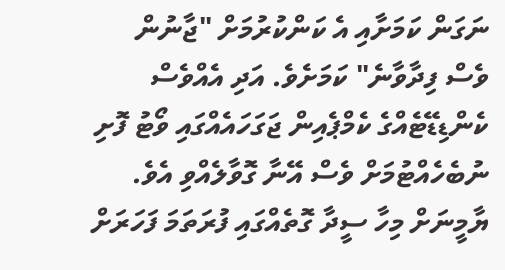ނަގަން ކަމަށާއި އެ ކަންކުރުމަށް "ޖާނުން ވެސް ފިދާވާނެ" ކަމަށެވެ. އަދި އެއްވެސް ކެންޑިޑޭޓެއްގެ ކެމްޕެއިން ޖަގަހައެއްގައި ވޯޓު ފޮށި ނުބެހެއްޓުމަށް ވެސް އޭނާ ގޮވާލެއްވި އެވެ.
ޔާމީނަށް މިހާ ސީދާ ގޮތެއްގައި ފުރަތަމަ ފަހަރަށް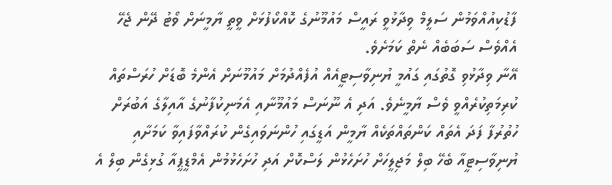ފާޑުކިއުއްވަމުން ސަލީމް ވިދާޅުވީ ރައީސް މައުމޫނުގެ ކޮއްކޯފުޅަށް ވީތީ ޔާމީނަށް ވޯޓު ދޭން ޖެހޭ އެއްވެސް ސަބަބެއް ނެތް ކަމަށެވެ.
އޭނާ ވިދާޅުވި ގޮތުގައި ގައުމީ ޔުނިވާސިޓީއެއް އުފެއްދުމަށް މައުމޫނަށް އެންމެ ބޮޑަށް ހުރަސްތައް ކުރިމަތިކުރެއްވީ ވެސް ޔާމީނެވެ. އަދި އެ ނޫނަސް މައުމޫނާއި އެމަނިކުފާނުގެ އާއިލާގެ އަބުރަށް ހުތުރުފާ ފަދަ އެތައް ކަންތައްތަކެއް ޔާމީން އަޑީގައި ހުންނަވައިގެން ކުރައްވާފައިވާ ކަމަށާއި ޔުނިވާސިޓީއާ ބެހޭ ބިލް މަޖިލީހަށް ހުށަހެޅުން ލަސްކޮށް އަދި ހުށަހެޅުމުން އެމްޑީޕީއާ ގުޅިގެން ބިލް އެ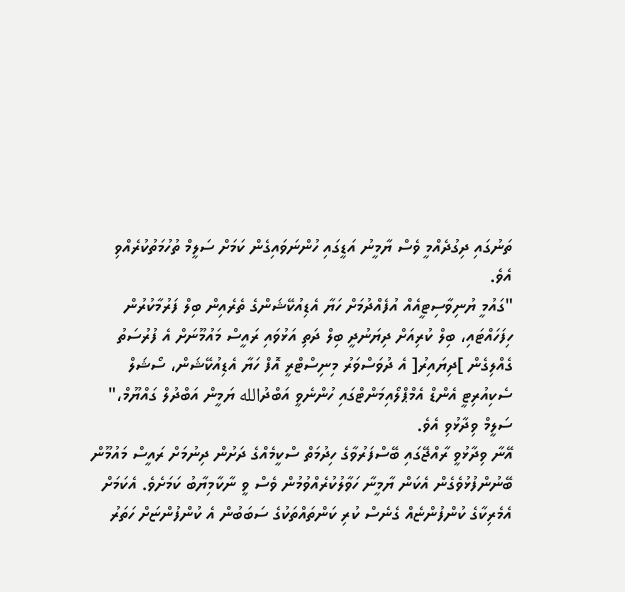ތަނުގައި ދިގުދެއްމީ ވެސް ޔާމީނު އަޑީގައި ހުންނަވައިގެން ކަމަށް ސަލީމް ތުހުމަތުކުރެއްވި އެވެ.
"ގައުމީ ޔުނިވާސިޓީއެއް އުފެއްދުމަށް ހަޔާ އެޑިއުކޭޝަންގެ ތެރެއިން ބިލް ފަރުމާކުރުން ހިފަހައްޓައި، ބިލް ކުރިއަށް ދިޔަނުދީ ބިލް ދަތި އަޅުވައި ރައީސް މައުމޫނަށް އެ ފުރުސަތު ގެއްލިގެން ]ދިޔައިރު[ އެ ދުވަސްވަރު މިނިސްޓްރީ އޮފް ހަޔާ އެޑިއުކޭޝަން، ސޯޝަލް ސެކިއުރިޓީ އެންޑް އެމްޕްލޯއިމަންޓްގައި ހުންނެވީ އަބްދުالله ޔަމީން އަބްދުލް ގައްޔޫމް،" ސަލީމް ވިދާޅުވި އެވެ.
އޭނާ ވިދާޅުވީ ރާއްޖޭގައި ބޭސްފަރުވާގެ ހިދުމަތް ސްކީމެއްގެ ދަށުން ދިނުމަށް ރައީސް މައުމޫން ބޭނުންފުޅުވެގެން އެކަން ޔާމީނާ ހަވާލުކުރެއްވުމުން ވެސް ވީ ނާކާމިޔާބު ކަމަށެވެ. އެކަމަށް އެމެރިކާގެ ކުންފުންޏެއް ގެނެސް ކުރި ކަންތައްތަކުގެ ސަބަބުން އެ ކުންފުންޏަށް ހަތަރު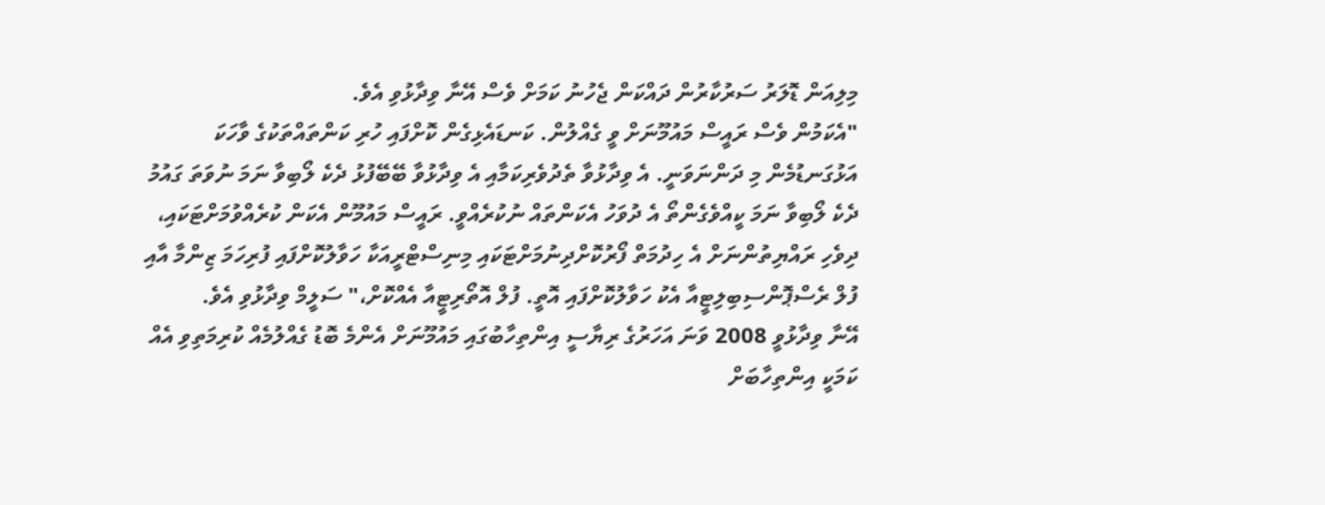މިލިއަން ޑޮލަރު ސަރުކާރުން ދައްކަން ޖެހުނު ކަމަށް ވެސް އޭނާ ވިދާޅުވި އެވެ.
"އެކަމުން ވެސް ރައީސް މައުމޫނަށް ވީ ގެއްލުން. ކަނޑައެޅިގެން ކޮށްފައި ހުރި ކަންތައްތަކުގެ ވާހަކަ އަޅުގަނޑުމެން މި ދަންނަވަނީ. އެ ވިދާޅުވާ ތެދުވެރިކަމާއި އެ ވިދާޅުވާ ބޭބޭފުޅު ދެކެ ލޯބިވާ ނަމަ ނުވަތަ ގައުމު ދެކެ ލޯބިވާ ނަމަ ކީއްވެގެންތޯ އެ ދުވަހު އެކަންތައް ނުކުރެއްވީ. ރައީސް މައުމޫން އެކަން ކުރެއްވުމަށްޓަކައި، ދިވެހި ރައްޔިތުންނަށް އެ ހިދުމަތް ފޯރުކޮށްދިނުމަށްޓަކައި މިނިސްޓްރީއަކާ ހަވާލުކޮށްފައި ފުރިހަމަ ޒިންމާ އާއި ފުލް ރެސްޕޮންސިބިލިޓީއާ އެކު ހަވާލުކޮށްފައި އޮތީ. ފުލް އޮތޯރިޓީއާ އެއްކޮށް،" ސަލީމް ވިދާޅުވި އެވެ.
އޭނާ ވިދާޅުވީ 2008 ވަނަ އަހަރުގެ ރިޔާސީ އިންތިހާބުގައި މައުމޫނަށް އެންމެ ބޮޑު ގެއްލުމެއް ކުރިމަތިވި އެއް ކަމަކީ އިންތިހާބަށް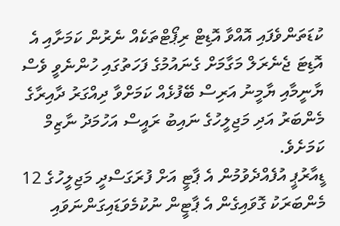ކުޑަތަންވެފައި އޮއްވާ އޮޑިޓް ރިޕޯޓްތަކެއް ނެރުން ކަމަށާއި އެ އޮޑިޓަ ޖެނެރަލް މަގާމަށް ގެނައުމުގެ ފަހަތުގައި ހުންނެވީ ވެސް ޔާނީމާއި ޔާމީނު އަރިސް ބޭފުޅެއް ކަމަށްވާ ދިއްގަރު ދާއިރާގެ މެންބަރު އަދި މަޖިލީހުގެ ނައިބު ރައީސް އަހުމަދު ނާޒިމް ކަމަށެވެ.
ޑީއާރުޕީ އުފެއްދެވުމުން އެ ޕާޓީ އަށް ފުރަގަސްދީ މަޖިލީހުގެ 12 މެންބަރަކު ގޮވައިގެން އެ ޕާޓީން ނުކުމެވަޑައިގަންނަވައި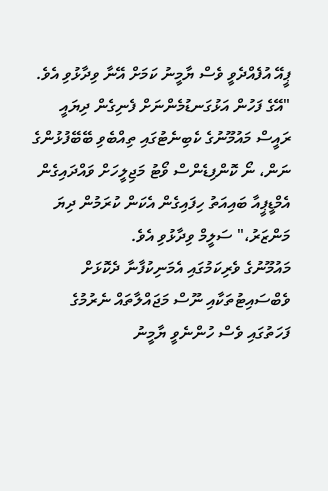ޕީއޭ އުފެއްދެވީ ވެސް ޔާމީނު ކަމަށް އޭނާ ވިދާޅުވި އެވެ.
"އޭގެ ފަހުން އަޅުގަނޑުމެންނަށް ފެނިގެން ދިޔައީ ރައީސް މައުމޫނުގެ ކެބިނެޓުގައި ތިއްބެވި ބޭބޭފުޅުންގެ ނަން، ނޯ ކޮންފިޑެންސް ވޯޓު މަޖިލީހަށް ވައްދައިގެން އެމްޑީޕީއާ ބައިއަތު ހިފައިގެން އެކަން ކުރަމުން ދިޔަ މަންޒަރު،" ސަލީމް ވިދާޅުވި އެވެ.
މައުމޫނުގެ ވެރިކަމުގައި އެމަނިކުފާނާ ދެކޮޅަށް ވެބްސައިޓުތަކާއި ނޫސް މަޖައްލާތައް ނެރުމުގެ ފަހަތުގައި ވެސް ހުންނެވީ ޔާމީނު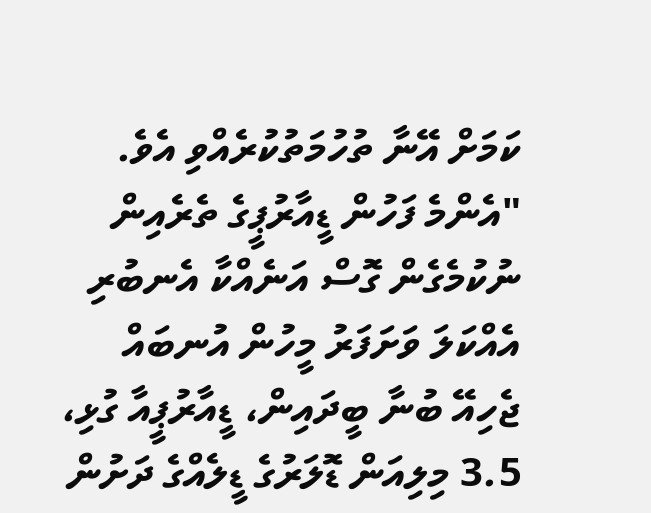ކަމަށް އޭނާ ތުހުމަތުކުރެއްވި އެވެ.
"އެންމެ ފަހުން ޑީއާރުޕީގެ ތެރެއިން ނުކުމެގެން ގޮސް އަނެއްކާ އެނބުރި އެއްކަލަ ވަށަފަރު މީހުން އުނބައް ޖެހިއޭ ބުނާ ބީދައިން، ޑީއާރުޕީއާ ގުޅި، 3.5 މިލިއަން ޑޮލަރުގެ ޑީލެއްގެ ދަށުން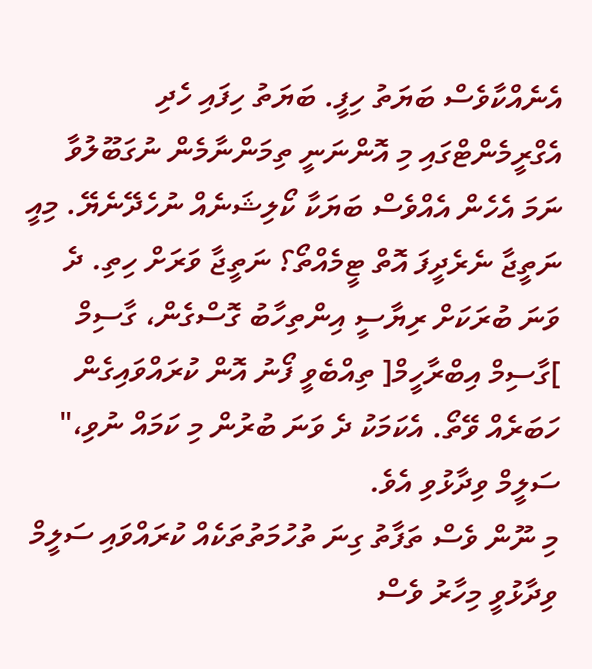އެނެއްކާވެސް ބަޔަތު ހިފީ. ބަޔަތު ހިފައި ހެދި އެގްރީމެންޓްގައި މި އޮންނަނީ ތިމަންނާމެން ނުގަބޫލުވާ ނަމަ އެހެން އެއްވެސް ބަޔަކާ ކޯލިޝަނެއް ނުހެދޭނެޔޭ. މިއީ ނަތީޖާ ނެރެދީފަ އޮތް ޓީމެއްތޯ؟ ނަތީޖާ ވަރަށް ހިތި. ދެ ވަނަ ބުރަކަށް ރިޔާސީ އިންތިހާބު ގޮސްގެން، ގާސިމް ]ގާސިމް އިބްރާހީމް[ ތިއްބެވީ ފޯނު އޮން ކުރައްވައިގެން ހަބަރެއް ވޭތޯ. އެކަމަކު ދެ ވަނަ ބުރުން މި ކަމައް ނުވި،" ސަލީމް ވިދާޅުވި އެވެ.
މި ނޫން ވެސް ތަފާތު ގިނަ ތުހުމަތުތަކެއް ކުރައްވައި ސަލީމް ވިދާޅުވީ މިހާރު ވެސް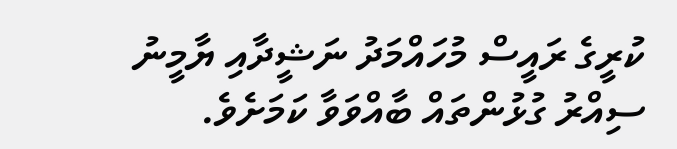ކުރީގެ ރައީސް މުހައްމަދު ނަޝީދާއި ޔާމީނު ސިއްރު ގުޅުންތައް ބާއްވަވާ ކަމަށެވެ.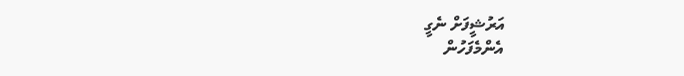އަރުޝީފަށް ނެގީ
އެންމެފަހުން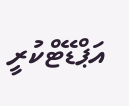އަޕްޑޭޓްކުރީ